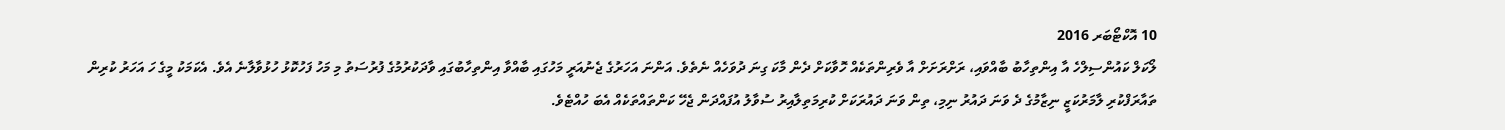10 އޮކްޓޯބަރ 2016
ލޯކަލް ކައުންސިލްހެ އާ އިންތިހާބު ބާއްވައި، ރަށްރަށަށް އާ ވެރިންތަކެއް ހޮވާކަށް ދެން މާކަ ގިނަ ދުވަހެއް ނެތެވެ. އަންނަ އަހަރުގެ ޖެނުއަރީ މަހުގައި ބާއްވާ އިންތިހާބުގައި ވާދަކުރުމުގެ ފުރުސަތު މި މަހު ފަހުކޮޅު ހުޅުވާލާނެ އެވެ. އެކަމަކު މީގެ ހަ އަހަރު ކުރިން ތައާރަފްކުރި ލާމަރުކަޒީ ނިޒާމުގެ ދެ ވަނަ ދައުރު ނިމި، ތިން ވަނަ ދައުރަކަށް ކުރިމަތިލާއިރު ސުވާލު އުފައްދަން ޖެހޭ ކަންތައްތަކެއް އެބަ ހުއްޓެވެ.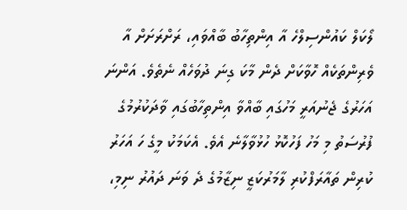ލޯކަލް ކައުންސިލްހެ އާ އިންތިހާބު ބާއްވައި، ރަށްރަށަށް އާ ވެރިންތަކެއް ހޮވާކަށް ދެން މާކަ ގިނަ ދުވަހެއް ނެތެވެ. އަންނަ އަހަރުގެ ޖެނުއަރީ މަހުގައި ބާއްވާ އިންތިހާބުގައި ވާދަކުރުމުގެ ފުރުސަތު މި މަހު ފަހުކޮޅު ހުޅުވާލާނެ އެވެ. އެކަމަކު މީގެ ހަ އަހަރު ކުރިން ތައާރަފްކުރި ލާމަރުކަޒީ ނިޒާމުގެ ދެ ވަނަ ދައުރު ނިމި،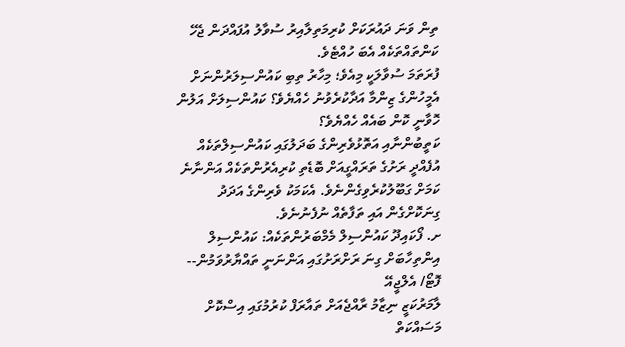ތިން ވަނަ ދައުރަކަށް ކުރިމަތިލާއިރު ސުވާލު އުފައްދަން ޖެހޭ ކަންތައްތަކެއް އެބަ ހުއްޓެވެ.
ފުރަތަމަ ސުވާލަކީ މިއެވެ؛ މިހާރު ތިބި ކައުންސިލަރުންނަށް އެމީހުންގެ ޒިންމާ އަދާކުރެވުނު ހެއްޔެވެ؟ ކައުންސިލަށް އަލުން ހޮވާނީ ކޮން ބައެއް ހެއްޔެވެ؟
ކަތީބުންނާއި އަތޮޅުވެރިންގެ ބަދަލުގައި ކައުންސިލްތަކެއް އުފެއްދީ ރަށުގެ ތަރައްގީއަށް ބޮޑެތި ކުރިއެރުންތަކެއް އަންނާނެ ކަމަށް ގަބޫލުކުރެވިގެންނެވެ. އެކަމަކު ވެރިންގެ އަދަދު ގިނަކޮށްގެން އައި ތަފާތެއް ނުފެނުނެވެ.
ށ. ފޯކައިދޫ ކައުންސިލް މެމްބަރުންތަކެއް: ކައުންސިލް އިންތިހާބަށް ގިނަ ރަށްރަށުގައި އަންނަނީ ތައްޔާރުވަމުން-- ފޮޓޯ/ އެލްޖީއޭ
ލާމަރުކަޒީ ނިޒާމު ރާއްޖެއަށް ތައާރަފް ކުރުމުގައި އިސްކޮށް މަސައްކަތް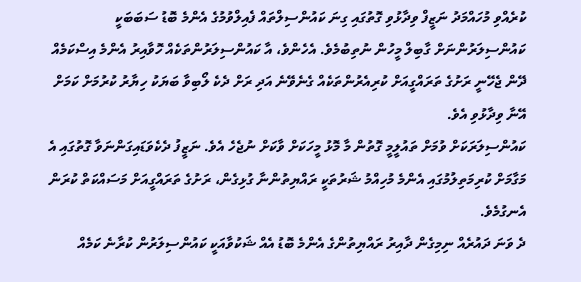ކުރެއްވި މުހައްމަދު ނަޒީފް ވިދާޅުވި ގޮތުގައި ގިނަ ކައުންސިލްތައް ފެއިލްވުމުގެ އެންމެ ބޮޑު ސަބަބަކީ ކައުންސިލަރުންނަށް ގާބިލް މީހުން ނުތިބުމެވެ. އެހެންވެ، އާ ކައުންސިލަރުންތަކެއް ހޮވާއިރު އެންމެ އިސްކަމެއް ދޭން ޖެހޭނީ ރަށުގެ ތަރައްގީއަށް ކުރިއެރުންތަކެއް ގެނެވޭނެ އަދި ރަށް ދެކެ ލޯބިވާ ބަޔަކު ހިޔާރު ކުރުމަށް ކަމަށް އޭނާ ވިދާޅުވި އެވެ.
ކައުންސިލަރަކަށް ވުމަށް ތައުލީމީ ގޮތުން މާ މޮޅު މީހަކަށް ވާކަށް ނުޖެހެ އެވެ. ނަޒީފު ދެކެވަޑައިގަންނަވާ ގޮތުގައި އެ މަގާމަށް ކުރިމަތިލުމުގައި އެންމެ މުހިއްމު ޝަރުތަކީ ރައްޔިތުންނާ ގުޅިގެން، ރަށުގެ ތަރައްގީއަށް މަސައްކަތް ކުރަން އެނގުމެވެ.
ދެ ވަނަ ދައުރެއް ނިމިގެން ދާއިރު ރައްޔިތުންގެ އެންމެ ބޮޑު އެއް ޝަކުވާއަކީ ކައުންސިލަރުން ކުރާނެ ކަމެއް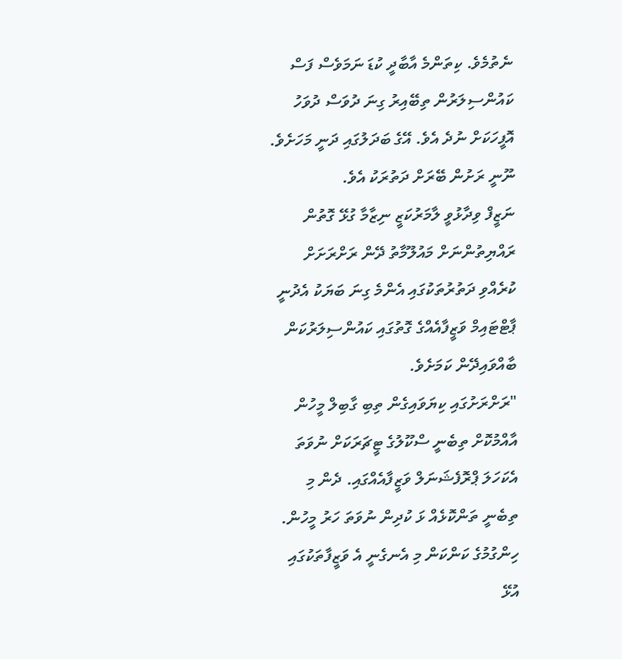ނެތުމެވެ. ކިތަންމެ އާބާދީ ކުޑަ ނަމަވެސް ފަސް ކައުންސިލަރުން ތިބޭއިރު ގިނަ ދުވަސް ދުވަހު އޮފީހަކަށް ނުދެ އެވެ. އޭގެ ބަދަލުގައި ދަނީ މަހަށެވެ. ނޫނީ ރަށުން ބޭރަށް ދަތުރަކު އެވެ.
ނަޒީފް ވިދާޅުވީ ލާމަރުކަޒީ ނިޒާމާ ގުޅޭ ގޮތުން ރައްޔިތުންނަށް މައުލޫމާތު ދޭން ރަށްރަށަށް ކުރެއްވި ދަތުރުތަކުގައި އެންމެ ގިނަ ބަޔަކު އެދުނީ ޕާޓްޓައިމް ވަޒީފާއެއްގެ ގޮތުގައި ކައުންސިލަރުކަން ބާއްވައިދޭން ކަމަށެވެ.
"ރަށްރަށުގައި ކިޔަވައިގެން ތިބި ގާބިލް މީހުން އާއްމުކޮށް ތިބެނީ ސްކޫލުގެ ޓީޗަރަކަށް ނުވަތަ އެކަހަލަ ޕްރޮފެޝަނަލް ވަޒީފާއެއްގައި. ދެން މި ތިބެނީ ތަންކޮޅެއް ޅަ ކުދިން ނުވަތަ ހަރު މީހުން. ހިންގުމުގެ ކަންކަން މި އެނގެނީ އެ ވަޒީފާތަކުގައި އުޅޭ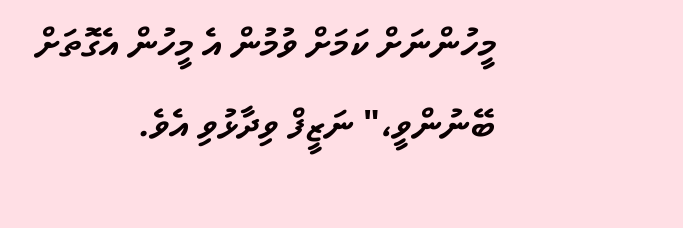މީހުންނަށް ކަމަށް ވުމުން އެ މީހުން އެގޮތަށް ބޭނުންވީ،" ނަޒީފް ވިދާޅުވި އެވެ.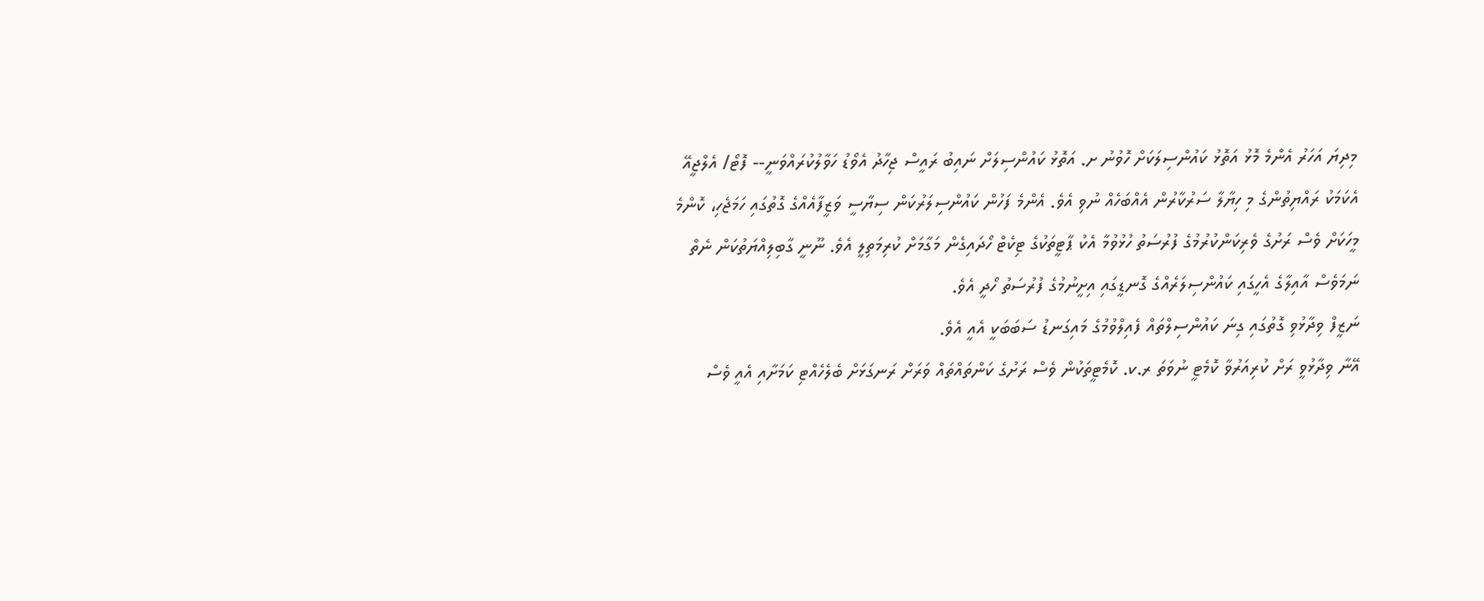މިދިޔަ އަހަރު އެންމެ މޮޅު އަތޮޅު ކައުންސިލަކަށް ހޮވުނު ށ. އަތޮޅު ކައުންސިލަށް ނައިބު ރައީސް ޖިހާދު އެވޯޑު ހަވާލުކުރައްވަނީ-- ފޮޓޯ/ އެލްޖީއޭ
އެކަމަކު ރައްޔިތުންގެ މި ހިޔާލާ ސަރުކާރުން އެއްބަހެއް ނުވި އެވެ. އެންމެ ފަހުން ކައުންސިލަރުކަން ސިޔާސީ ވަޒީފާއެއްގެ ގޮތުގައި ހަމަޖެހި، ކޮންމެ މީހަކަށް ވެސް ރަށުގެ ވެރިކަންކުރުމުގެ ފުރުސަތު ހުޅުވުމާ އެކު ޕާޓީތަކުގެ ޓިކެޓް ހޯދައިގެން މަގާމަށް ކުރިމަތިލީ އެވެ. ނޫނީ ގާބިލިއްޔަތުކަން ނެތް ނަމަވެސް އާއިލާގެ އެހީގައި ކައުންސިލަރެއްގެ ގޮނޑީގައި އިށީނުމުގެ ފުރުސަތު ހޯދީ އެވެ.
ނަޒީފް ވިދާޅުވި ގޮތުގައި ގިނަ ކައުންސިލްތައް ފެއިލްވުމުގެ މައިގަނޑު ސަބަބަކީ އެއީ އެވެ.
އޭނާ ވިދާޅުވީ ރަށް ކުރިއަރުވާ ކޮމެޓީ ނުވަތަ ރ.ކ. ކޮމެޓީތަކުން ވެސް ރަށުގެ ކަންތައްތައް ވަރަށް ރަނގަޅަށް ބެލެހެއްޓި ކަމަށާއި އެއީ ވެސް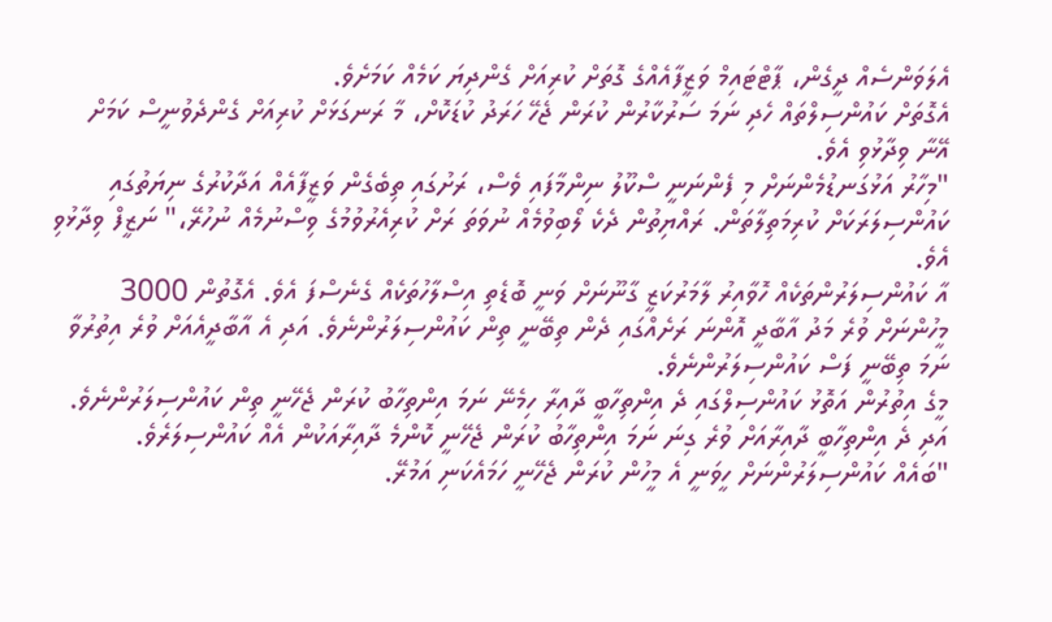އެލަވަންސެއް ދީގެން، ޕާޓްޓައިމް ވަޒީފާއެއްގެ ގޮތަށް ކުރިއަށް ގެންދިޔަ ކަމެއް ކަމަށެވެ.
އެގޮތަށް ކައުންސިލްތައް ހެދި ނަމަ ސަރުކާރުން ކުރަން ޖެހޭ ހަރަދު ކުޑަކޮށް، މާ ރަނގަޅަށް ކުރިއަށް ގެންދެވުނީސް ކަމަށް އޭނާ ވިދާޅުވި އެވެ.
"މިހާރު އަޅުގަނޑުމެންނަށް މި ފެންނަނީ ސްކޫލު ނިންމާފައި ވެސް، ރަށުގައި ތިބެގެން ވަޒީފާއެއް އަދާކުރުގެ ނިޔަތުގައި ކައުންސިލަރަކަށް ކުރިމަތިލާތަން. ރައްޔިތުން ދެކެ ލޯބިވުމެއް ނުވަތަ ރަށް ކުރިއެރުވުމުގެ ވިސްނުމެއް ނުހުރޭ،" ނަޒީފް ވިދާޅުވި އެވެ.
އާ ކައުންސިލަރުންތަކެއް ހޮވާއިރު ލާމަރުކަޒީ ގާނޫނަށް ވަނީ ބޮޑެތި އިސްލާހުތަކެއް ގެނެސްފަ އެވެ. އެގޮތުން 3000 މީހުންނަށް ވުރެ މަދު އާބާދީ އޮންނަ ރަށެއްގައި ދެން ތިބޭނީ ތިން ކައުންސިލަރުންނެވެ. އަދި އެ އާބާދީއެއަށް ވުރެ އިތުރުވާ ނަމަ ތިބޭނީ ފަސް ކައުންސިލަރުންނެވެ.
މީގެ އިތުރުން އަތޮޅު ކައުންސިލްގައި ދެ އިންތިހާބީ ދާއިރާ ހިމެނޭ ނަމަ އިންތިހާބު ކުރަން ޖެހޭނީ ތިން ކައުންސިލަރުންނެވެ. އަދި ދެ އިންތިހާބީ ދާއިރާއަށް ވުރެ ގިނަ ނަމަ އިންތިހާބު ކުރަން ޖެހޭނީ ކޮންމެ ދާއިރާއަކުން އެއް ކައުންސިލަރެވެ.
"ބައެއް ކައުންސިލަރުންނަށް ހީވަނީ އެ މީހުން ކުރަން ޖެހޭނީ ހަމައެކަނި އަމުރޭ.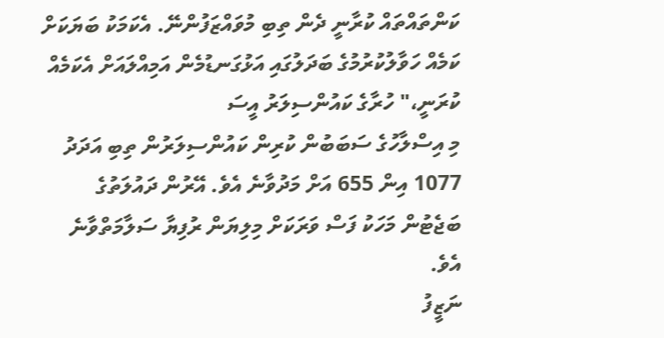ކަންތައްތައް ކުރާނީ ދެން ތިބި މުވައްޒަފުންނޭ. އެކަމަކު ބަޔަކަށް ކަމެއް ހަވާލުކުރުމުގެ ބަދަލުގައި އަޅުގަނޑުމެން އަމިއްލައަށް އެކަމެއް ކުރަނީ،" ހުރާގެ ކައުންސިލަރު އީސަ
މި އިސްލާހުގެ ސަބަބުން ކުރިން ކައުންސިލަރުން ތިބި އަދަދު 1077 އިން 655 އަށް މަދުވާނެ އެވެ. އޭރުން ދައުލަތުގެ ބަޖެޓުން މަހަކު ފަސް ވަރަކަށް މިލިޔަން ރުފިޔާ ސަލާމަތްވާނެ އެވެ.
ނަޒީފު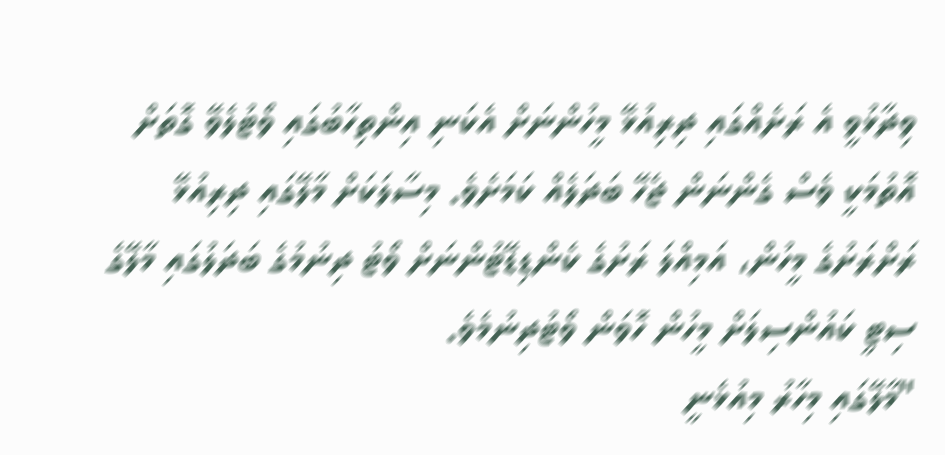ވިދާޅުވީ އެ ރަށެއްގައި ދިރިއުޅޭ މީހުންނަށް އެކަނި އިންތިހާބުގައި ވޯޓުލެވޭ ގޮތަށް އޮތުމަކީ ވެސް ގެންނަން ޖެހޭ ބަދަލެއް ކަމަށެވެ. މިސާލަކަށް މާލޭގައި ދިރިއުޅޭ ރަށްރަށުގެ މީހުން، އަމިއްލަ ރަށުގެ ކެންޑިޑޭޓުންނަށް ވޯޓު ދިނުމުގެ ބަދަލުގައި މާލޭގެ ސިޓީ ކައުންސިލަށް މީހުން ހޮވަން ވޯޓުދިނުމެވެ.
"މާލޭގައި މިހާރު މިއުޅެނީ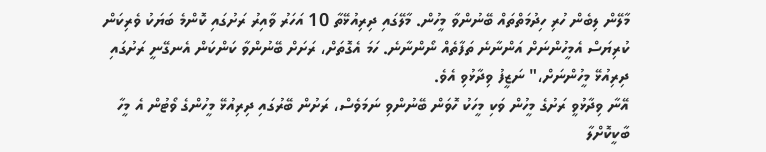މާލޭން ލިބެން ހުރި ހިދުމަތްތައް ބޭނުންވާ މީހުން. މާލޭގައި ދިރިއުޅޭތާ 10 އަހަރު ވާއިރު ރަށުގައި ކޮންމެ ބަޔަކު ވެރިކަން ކުރިޔަސް އެމީހުންނަށް އަންނާނެ ތަފާތެއް ނޯންނާނެ. ހަމަ އެގޮތަށް، ރަށަށް ބޭނުންވާ ކަންކަން އެނގޭނީ ރަށުގައި ދިރިއުޅޭ މީހުންނަށް،" ނަޒީފު ވިދާޅުވި އެވެ.
އޭނާ ވިދާޅުވީ ރަށުގެ މީހުން ވަކި މީހަކު ހޮވަން ބޭނުންވި ނަމަވެސް، ރަށުން ބޭރުގައި ދިރިއުޅޭ މީހުންގެ ވޯޓުން އެ މީހާ ބާކީކޮށްލާ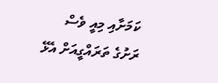ކަމަށާއި މިއީ ވެސް ރަށުގެ ތަރައްގީއަށް އެޅޭ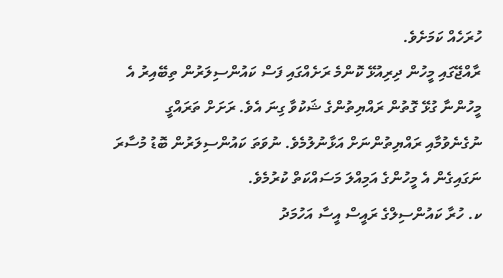ހުރަހެއް ކަމަށެވެ.
ރާއްޖޭގައި މީހުން ދިރިއުޅޭ ކޮންމެ ރަށެއްގައި ފަސް ކައުންސިލަރުން ތިބޭއިރު އެ މީހުންނާ ގުޅޭ ގޮތުން ރައްޔިތުންގެ ޝަކުވާ ގިނަ އެވެ. ރަށަށް ތަރައްގީ ނުގެނެވުމާއި ރައްޔިތުންނަށް އަޅާނުލުމެވެ. ނުވަތަ ކައުންސިލަރުން ބޮޑު މުސާރަ ނަގައިގެން އެ މީހުންގެ އަމިއްލަ މަސައްކަތް ކުރުމެވެ.
ކ. ހުރާ ކައުންސިލްގެ ރައީސް އީސާ އަހުމަދު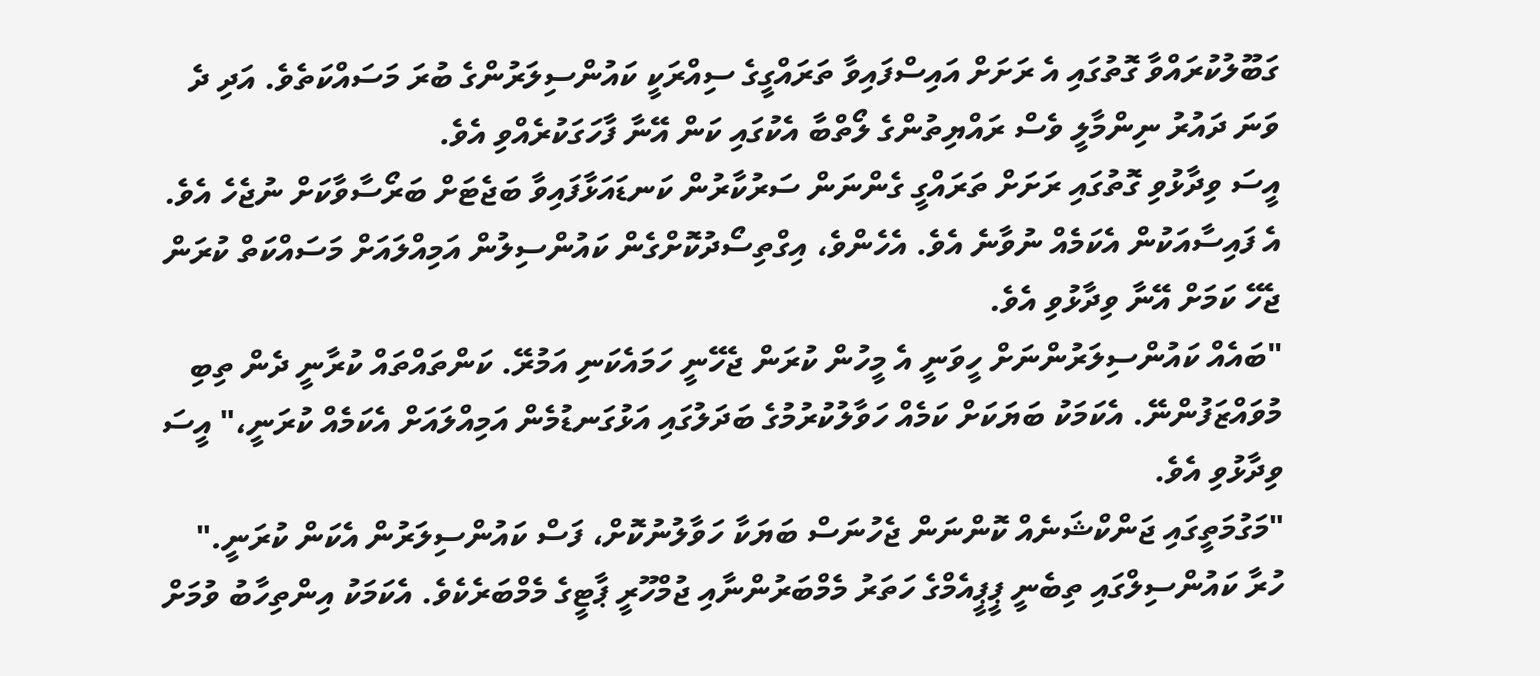ގަބޫލުކުރައްވާ ގޮތުގައި އެ ރަށަށް އައިސްފައިވާ ތަރައްގީގެ ސިއްރަކީ ކައުންސިލަރުންގެ ބުރަ މަސައްކަތެވެ. އަދި ދެ ވަނަ ދައުރު ނިންމާލީ ވެސް ރައްޔިތުންގެ ލޯތްބާ އެކުގައި ކަން އޭނާ ފާހަގަކުރެއްވި އެވެ.
އީސަ ވިދާޅުވި ގޮތުގައި ރަށަށް ތަރައްގީ ގެންނަން ސަރުކާރުން ކަނޑައަޅާފައިވާ ބަޖެޓަށް ބަރޯސާވާކަށް ނުޖެހެ އެވެ. އެ ފައިސާއަކުން އެކަމެއް ނުވާނެ އެވެ. އެހެންވެ، އިގްތިސޯދުކޮށްގެން ކައުންސިލުން އަމިއްލައަށް މަސައްކަތް ކުރަން ޖެހޭ ކަމަށް އޭނާ ވިދާޅުވި އެވެ.
"ބައެއް ކައުންސިލަރުންނަށް ހީވަނީ އެ މީހުން ކުރަން ޖެހޭނީ ހަމައެކަނި އަމުރޭ. ކަންތައްތައް ކުރާނީ ދެން ތިބި މުވައްޒަފުންނޭ. އެކަމަކު ބަޔަކަށް ކަމެއް ހަވާލުކުރުމުގެ ބަދަލުގައި އަޅުގަނޑުމެން އަމިއްލައަށް އެކަމެއް ކުރަނީ،" އީސަ ވިދާޅުވި އެވެ.
"މަގުމަތީގައި ޖަންކްޝަނެއް ކޮންނަން ޖެހުނަސް ބަޔަކާ ހަވާލުނުކޮށް، ފަސް ކައުންސިލަރުން އެކަން ކުރަނީ."
ހުރާ ކައުންސިލްގައި ތިބެނީ ޕީޕީއެމްގެ ހަތަރު މެމްބަރުންނާއި ޖުމްހޫރީ ޕާޓީގެ މެމްބަރެކެވެ. އެކަމަކު އިންތިހާބު ވުމަށް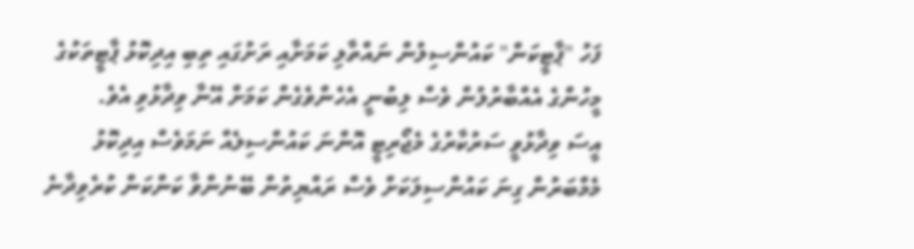ފަހު "ޕާޓީކަން" ކައުންސިލުން ނައްތާލި ކަމަށާއި ރަށުގައި ތިބި އިދިކޮޅު ޕާޓީތަކުގެ މީހުންގެ އެއްބާރުލުން ވެސް ލިބުނީ އެހެންވެގެން ކަމަށް އޭނާ ވިދާޅުވި އެވެ.
އީސަ ވިދާޅުވީ ސަރުކާރުގެ މެޖޯރިޓީ އޮންނަ ކައުންސިލެއް ނަމަވެސް އިދިކޮޅު މެމްބަރުން ގިނަ ކައުންސިލަކަށް ވެސް ރައްޔިތުން ބޭނުންވާ ކަންކަން ކުރެވިދާނެ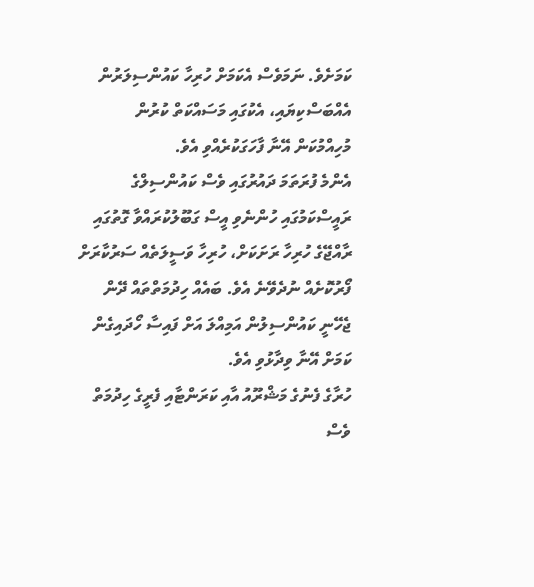ކަމަށެވެ. ނަމަވެސް އެކަމަށް ހުރިހާ ކައުންސިލަރުން އެއްބަސްކިޔައި، އެކުގައި މަސައްކަތް ކުރުން މުހިއްމުކަން އޭނާ ފާހަގަކުރެއްވި އެވެ.
އެންމެ ފުރަތަމަ ދައުރުގައި ވެސް ކައުންސިލްގެ ރައީސްކަމުގައި ހުންނެވި އީސް ގަބޫލުކުރައްވާ ގޮތުގައި ރާއްޖޭގެ ހުރިހާ ރަށަކަށް، ހުރިހާ ވަސީލަތެއް ސަރުކާރަށް ފޯރުކޮށެއް ނުދެވޭނެ އެވެ. ބައެއް ހިދުމަތްތައް ދޭން ޖެހޭނީ ކައުންސިލުން އަމިއްލަ އަށް ފައިސާ ހޯދައިގެން ކަމަށް އޭނާ ވިދާޅުވި އެވެ.
ހުރާގެ ފެނުގެ މަޝްރޫއު އާއި ކަރަންޓާއި ފެރީގެ ހިދުމަތް ވެސް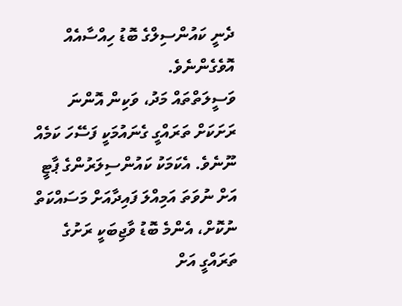ދެނީ ކައުންސިލްގެ ބޮޑު ހިއްސާއެއް އޮވެގެންނެވެ.
ވަސީލަތްތައް މަދު، ވަކިން އޮންނަ ރަށަކަށް ތަރައްގީ ގެނައުމަކީ ފަސޭހަ ކަމެއް ނޫނެވެ. އެކަމަކު ކައުންސިލަރުންގެ ޕާޓީ އަށް ނުވަތަ އަމިއްލަ ފައިދާއަށް މަސައްކަތް ނުކޮށް، އެންމެ ބޮޑު ވާޖިބަކީ ރަށުގެ ތަރައްގީ އަށް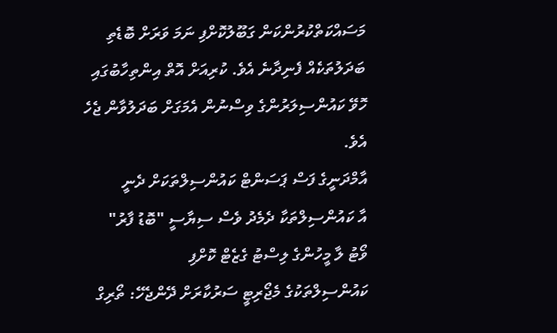މަސައްކަތްކުރުންކަން ގަބޫލުކޮށްފި ނަމަ ވަރަށް ބޮޑެތި ބަދަލުތަކެއް ފެނިދާނެ އެވެ. ކުރިއަށް އޮތް އިންތިހާބުގައި ހޮވޭ ކައުންސިލަރުންގެ ވިސްނުން އެމަގަށް ބަދަލުވާން ޖެހެ އެވެ.
އާމްދަނީގެ ފަސް ޕަސަންޓް ކައުންސިލްތަކަށް ދެނީ
އާ ކައުންސިލްތަކާ ދެމެދު ވެސް ސިޔާސީ "ބޮޑު ފާރު"
ވޯޓު ލާ މީހުންގެ ލިސްޓު ގެޒެޓް ކޮށްފި
ކައުންސިލްތަކުގެ މެޖޯރިޓީ ސަރުކާރަށް ދޭންޖެހޭ: ތޯރިގް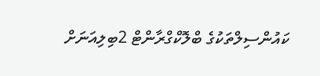ކައުންސިލްތަކުގެ ބްލޮކްގްރާންޓް 2ބިލިއަނަށް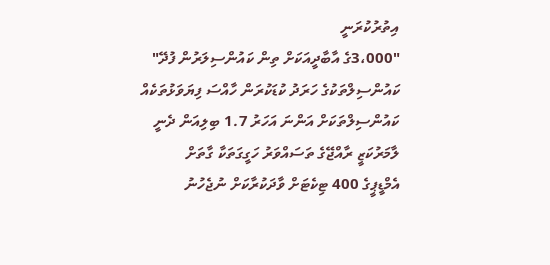އިތުރުކުރަނީ
"3،000ގެ އާބާދީއަކަށް ތިން ކައުންސިލަރުން ފުދޭ"
ކައުންސިލްތަކުގެ ހަރަދު ކުޑަކުރަން ހާއްސަ ފިޔަވަޅުތަކެއް
ކައުންސިލްތަކަށް އަންނަ އަހަރު 1.7 ބިލިއަން ދެނީ
ލާމަރުކަޒީ ރާއްޖޭގެ ތަސައްވަރު ހަގީގަތަކާ ގާތަށް
އެމްޑީޕީގެ 400 ޓިކެޓަށް ވާދަކުރާކަށް ނުޖެހުނު